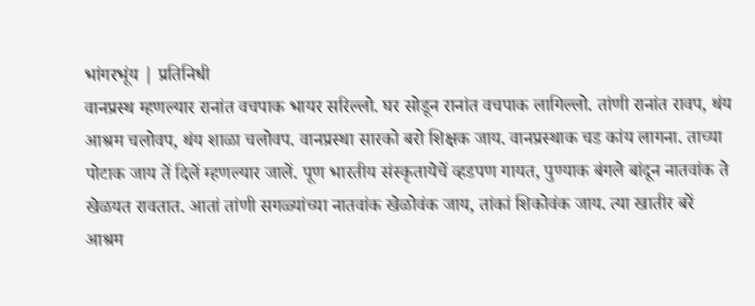भांगरभूंय | प्रतिनिधी
वानप्रस्थ म्हणल्यार रानांत वचपाक भायर सरिल्लो. घर सोडून रानांत वचपाक लागिल्लो. तांणी रानांत रावप, थंय आश्रम चलोवप, थंय शाळा चलोवप. वानप्रस्था सारको बरो शिक्षक जाय. वानप्रस्थाक चड कांय लागना. ताच्या पोटाक जाय तें दिलें म्हणल्यार जालें. पूण भारतीय संस्कृतायेचें व्हडपण गायत, पुण्याक बंगले बांदून नातवांक ते खेळयत रावतात. आतां तांणी सगळ्यांच्या नातवांक खेळोवंक जाय, तांकां शिकोवंक जाय. त्या खातीर बरें आश्रम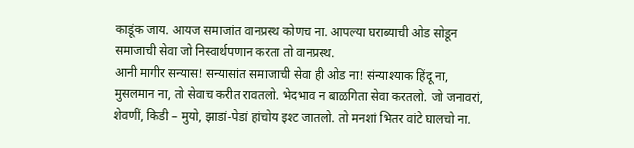काडूंक जाय. आयज समाजांत वानप्रस्थ कोणच ना. आपल्या घराब्याची ओड सोडून समाजाची सेवा जो निस्वार्थपणान करता तो वानप्रस्थ.
आनी मागीर सन्यास! सन्यासांत समाजाची सेवा ही ओड ना! संन्याश्याक हिंदू ना, मुसलमान ना, तो सेवाच करीत रावतलो. भेदभाव न बाळगिता सेवा करतलो. जो जनावरां, शेवणीं, किडी – मुयो, झाडां-पेडां हांचोय इश्ट जातलो. तो मनशां भितर वांटे घालचो ना.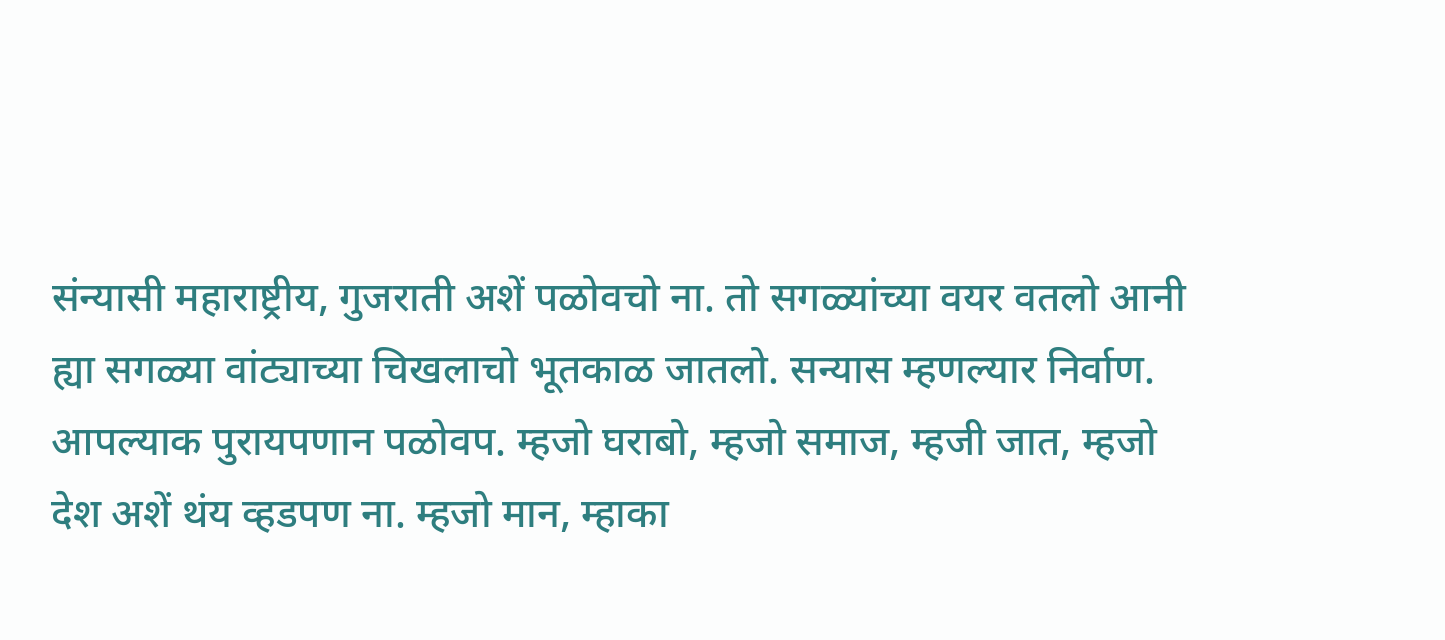संन्यासी महाराष्ट्रीय, गुजराती अशें पळोवचो ना. तो सगळ्यांच्या वयर वतलो आनी ह्या सगळ्या वांट्याच्या चिखलाचो भूतकाळ जातलो. सन्यास म्हणल्यार निर्वाण. आपल्याक पुरायपणान पळोवप. म्हजो घराबो, म्हजो समाज, म्हजी जात, म्हजो देश अशें थंय व्हडपण ना. म्हजो मान, म्हाका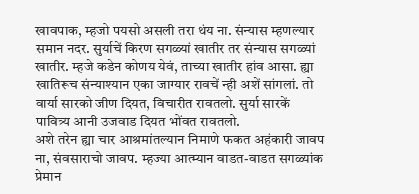खावपाक, म्हजो पयसो असली तरा थंय ना. संन्यास म्हणल्यार समान नदर. सुर्याचें किरण सगळ्यां खातीर तर संन्यास सगळ्यां खातीर. म्हजे कडेन कोणय येवं, ताच्या खातीर हांव आसा. ह्या खातिरूच संन्याश्यान एका जाग्यार रावचें न्ही अशें सांगलां. तो वार्या सारको जीण दियत, विचारीत रावतलो. सुर्या सारकें पावित्र्य आनी उजवाड दियत भोंवत रावतलो.
अशे तरेन ह्या चार आश्रमांतल्यान निमाणे फकत अहंकारी जावप ना, संवसाराचो जावप. म्हज्या आत्म्यान वाडत-वाडत सगळ्यांक प्रेमान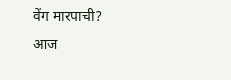वेंग मारपाची?
आज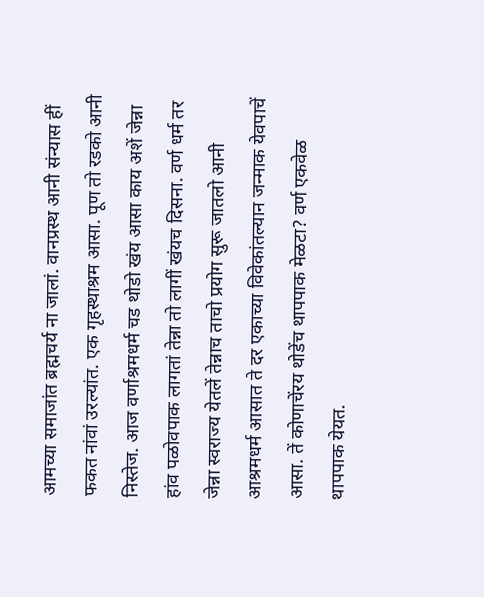आमच्या समाजांत ब्रह्मचर्य ना जालां. वानप्रस्थ आनी संन्यास हीं फकत नांवां उरल्यांत. एक गृहस्थाश्रम आसा. पूण तो रडको आनी निस्तेज. आज वर्णाश्रमधर्म चड थोडो खंय आसा काय अशें जेन्ना हांव पळोवपाक लागतां तेन्ना तो लागीं खंयच दिसना. वर्ण धर्म तर जेन्ना स्वराज्य येतलें तेन्नाच ताचो प्रयोग सुरू जातलो आनी आश्रमधर्म आसात ते दर एकाच्या विवेकांतल्यान जन्माक येवपाचें आसा. तें कोणाचेंरय थोडेंच थापपाक मेळटा? वर्ण एकवेळ थापपाक येयत.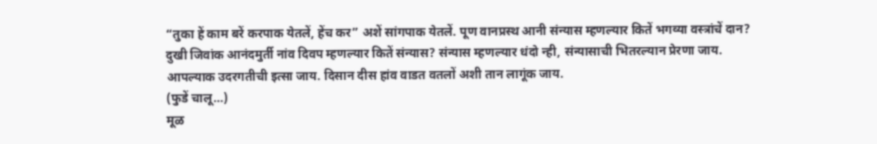“तुका हें काम बरें करपाक येतलें, हेंच कर” अशें सांगपाक येतलें. पूण वानप्रस्थ आनी संन्यास म्हणल्यार कितें भगव्या वस्त्रांचें दान? दुखी जिवांक आनंदमुर्ती नांव दिवप म्हणल्यार कितें संन्यास? संन्यास म्हणल्यार धंदो न्ही, संन्यासाची भितरल्यान प्रेरणा जाय. आपल्याक उदरगतीची इत्सा जाय. दिसान दीस हांव वाडत वतलों अशी तान लागूंक जाय.
(फुडें चालू…)
मूळ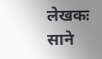लेखकः साने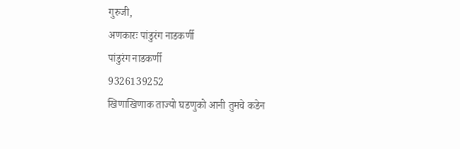गुरुजी,
अणकारः पांडुरंग नाडकर्णी
पांडुरंग नाडकर्णी
9326139252
खिणाखिणाक ताज्यो घडणुको आनी तुमचे कडेन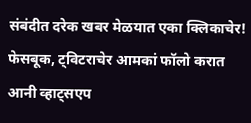संबंदीत दरेक खबर मेळयात एका क्लिकाचेर! फेसबूक, ट्विटराचेर आमकां फॉलो करात आनी व्हाट्सएप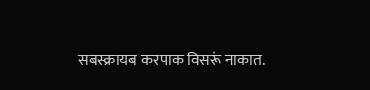सबस्क्रायब करपाक विसरूं नाकात.